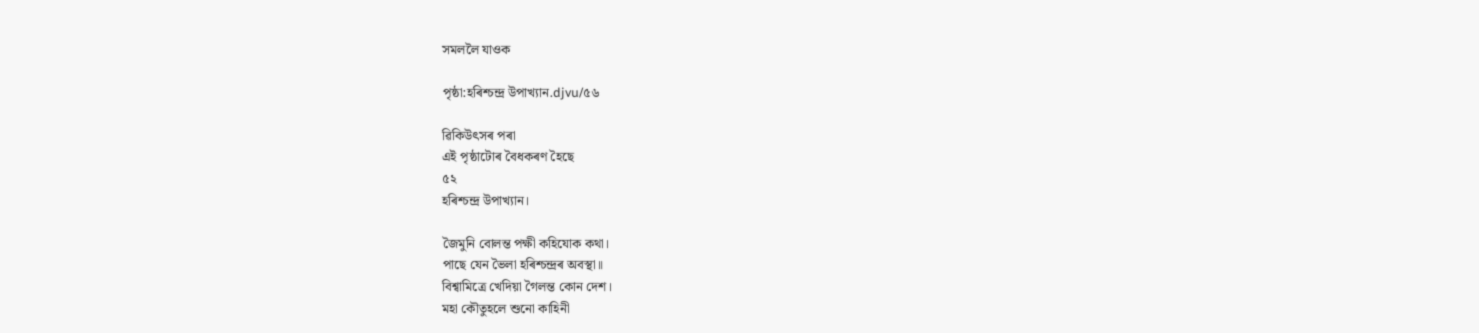সমললৈ যাওক

পৃষ্ঠা:হৰিশ্চন্দ্ৰ উপাখ্যান.djvu/৫৬

ৱিকিউৎসৰ পৰা
এই পৃষ্ঠাটোৰ বৈধকৰণ হৈছে
৫২
হৰিশ্চন্দ্ৰ উপাখ্যান।

জৈমুনি বোলন্ত পক্ষী কহিযোক কথা।
পাছে যেন ভৈলা হৰিশ্চন্দ্ৰৰ অবস্থা॥
বিশ্বামিত্ৰে খেদিয়া গৈলন্ত কোন দেশ।
মহা কৌতুহলে শুনো কাহিনী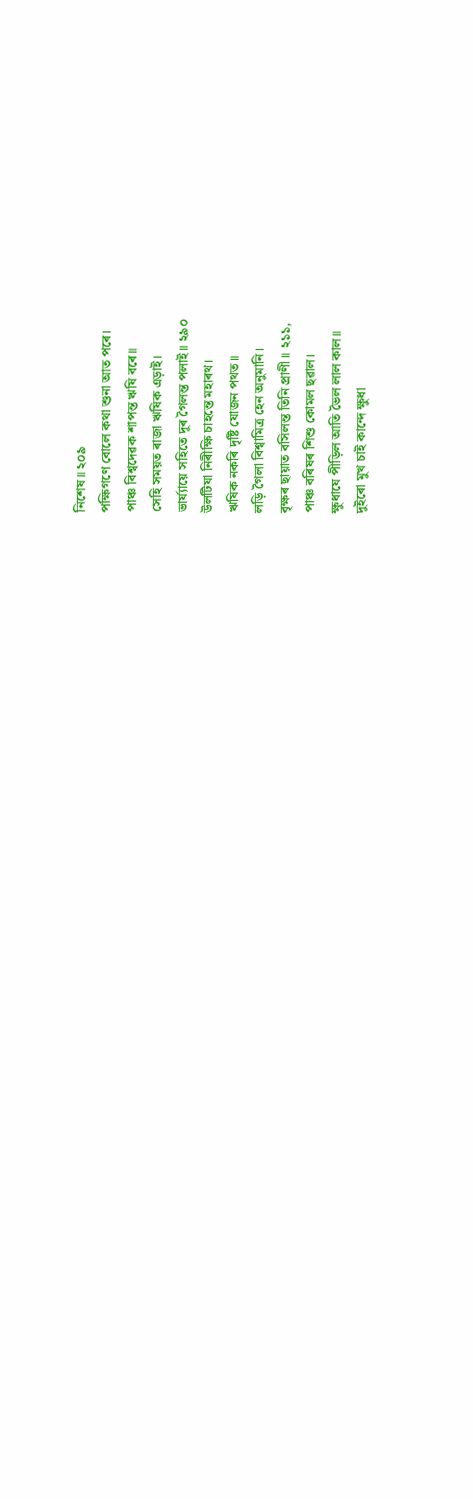নিশেষ॥ ২০৯
পক্ষিগণে বোলে কথা শুনা আত পৰে।
পাঞ্চ বিশ্বদেৱক শাপন্ত ঋষি বৰে॥
সেহি সময়ত ৰাজা ঋষিক এড়াই।
ভাৰ্য্যায়ে সহিতে দূৰ গৈলন্ত পলাই॥ ২৯০
উলটিযা নিৰীক্ষি চাহন্তে মহাৰথ।
ঋষিক নকৰি দৃষ্টি যোজন পথত॥
লড়ি গৈলা বিশ্বামিত্ৰ হেন অনুমানি।
বৃক্ষৰ ছায়াত বসিলন্ত তিনি প্ৰাণী॥ ২১১,
পাঞ্চ বৰিষৰ শিশু কোমল ছৱাল।
ক্ষুধাযে পীড়িল আতি ভৈল লাল কাল॥
দুইৰো মুখ চাই কান্দে ক্ষুধা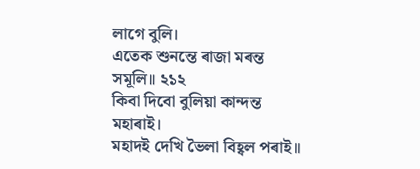লাগে বুলি।
এতেক শুনন্তে ৰাজা মৰন্ত সমূলি॥ ২১২
কিবা দিবো বুলিয়া কান্দন্ত মহাৰাই।
মহাদই দেখি ভৈলা বিহ্বল পৰাই॥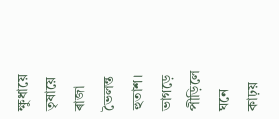ক্ষুধায়ে তৃষায়ে ৰাজা ভৈলন্ত হুতাশ।
ভাগড়ে পীড়িলে ঘনে কাঢ়য়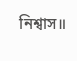নিশ্বাস॥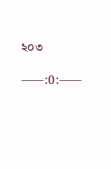২০৩

⸺:0:⸺